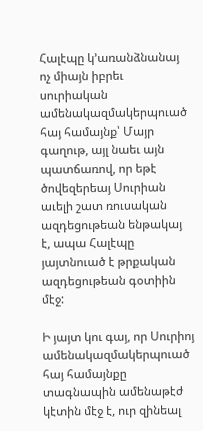Հալէպը կ’առանձնանայ ոչ միայն իբրեւ սուրիական ամենակազմակերպուած հայ համայնք՝ Մայր գաղութ, այլ նաեւ այն պատճառով, որ եթէ ծովեզերեայ Սուրիան աւելի շատ ռուսական ազդեցութեան ենթակայ է, ապա Հալէպը յայտնուած է թրքական ազդեցութեան գօտիին մէջ:

Ի յայտ կու գայ, որ Սուրիոյ ամենակազմակերպուած հայ համայնքը տագնապին ամենաթէժ կէտին մէջ է, ուր զինեալ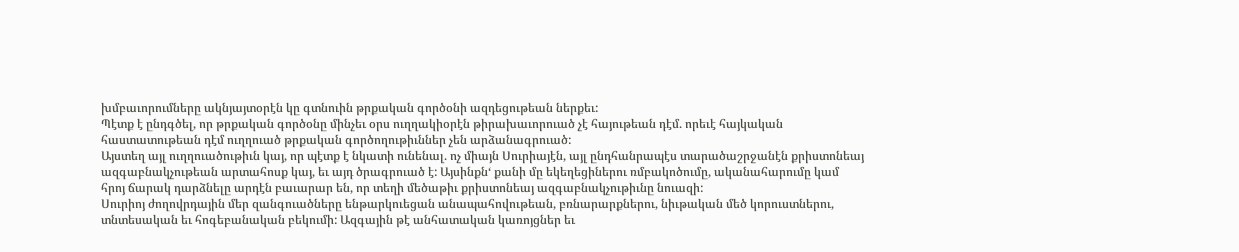խմբաւորումները ակնյայտօրէն կը գտնուին թրքական գործօնի ազդեցութեան ներքեւ:
Պէտք է ընդգծել, որ թրքական գործօնը մինչեւ օրս ուղղակիօրէն թիրախաւորուած չէ հայութեան դէմ. որեւէ հայկական հաստատութեան դէմ ուղղուած թրքական գործողութիւններ չեն արձանագրուած:
Այստեղ այլ ուղղուածութիւն կայ, որ պէտք է նկատի ունենալ. ոչ միայն Սուրիայէն, այլ ընդհանրապէս տարածաշրջանէն քրիստոնեայ ազգաբնակչութեան արտահոսք կայ, եւ այդ ծրագրուած է: Այսինքն‘ քանի մը եկեղեցիներու ռմբակոծումը, ականահարումը կամ հրոյ ճարակ դարձնելը արդէն բաւարար են, որ տեղի մեծաթիւ քրիստոնեայ ազգաբնակչութիւնը նուազի:
Սուրիոյ ժողովրդային մեր զանգուածները ենթարկուեցան անապահովութեան, բռնարարքներու, նիւթական մեծ կորուստներու, տնտեսական եւ հոգեբանական բեկումի: Ազգային թէ անհատական կառոյցներ եւ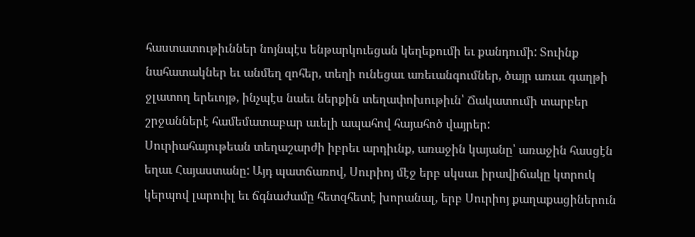հաստատութիւններ նոյնպէս ենթարկուեցան կեղեքումի եւ քանդումի: Տուինք նահատակներ եւ անմեղ զոհեր, տեղի ունեցաւ առեւանգումներ, ծայր առաւ գաղթի ջլատող երեւոյթ, ինչպէս նաեւ ներքին տեղափոխութիւն՝ Ճակատումի տարբեր շրջաններէ համեմատաբար աւելի ապահով հայահոծ վայրեր:
Սուրիահայութեան տեղաշարժի իբրեւ արդիւնք, առաջին կայանը՝ առաջին հասցէն եղաւ Հայաստանը: Այդ պատճառով, Սուրիոյ մէջ երբ սկսաւ իրավիճակը կտրուկ կերպով լարուիլ եւ ճգնաժամը հետզհետէ խորանալ, երբ Սուրիոյ քաղաքացիներուն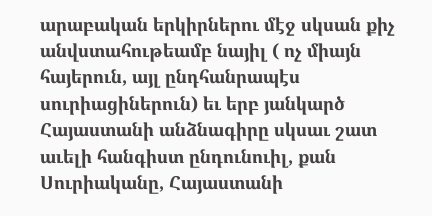արաբական երկիրներու մէջ սկսան քիչ անվստահութեամբ նայիլ ( ոչ միայն հայերուն, այլ ընդհանրապէս սուրիացիներուն) եւ երբ յանկարծ Հայաստանի անձնագիրը սկսաւ շատ աւելի հանգիստ ընդունուիլ, քան Սուրիականը, Հայաստանի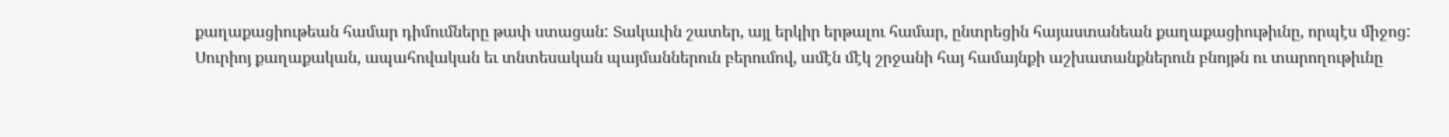քաղաքացիութեան համար դիմումները թափ ստացան: Տակաւին շատեր, այլ երկիր երթալու համար, ընտրեցին հայաստանեան քաղաքացիութիւնը, որպէս միջոց:
Սուրիոյ քաղաքական, ապահովական եւ տնտեսական պայմաններուն բերումով, ամէն մէկ շրջանի հայ համայնքի աշխատանքներուն բնոյթն ու տարողութիւնը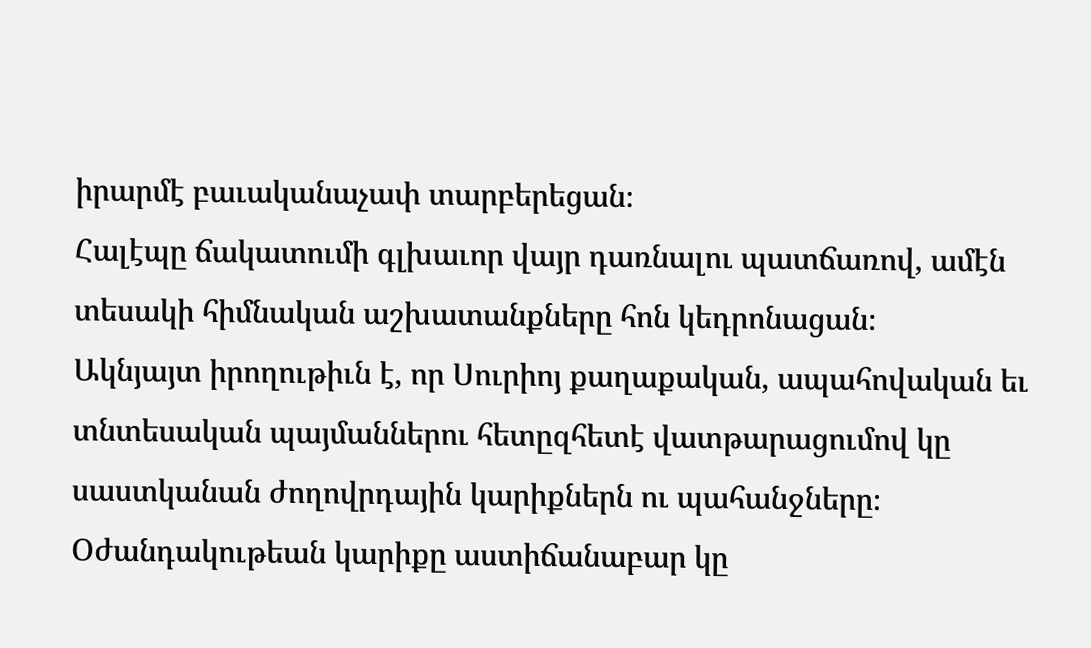իրարմէ բաւականաչափ տարբերեցան։
Հալէպը ճակատումի գլխաւոր վայր դառնալու պատճառով, ամէն տեսակի հիմնական աշխատանքները հոն կեդրոնացան։
Ակնյայտ իրողութիւն է, որ Սուրիոյ քաղաքական, ապահովական եւ տնտեսական պայմաններու հետըզհետէ վատթարացումով կը սաստկանան ժողովրդային կարիքներն ու պահանջները։ Օժանդակութեան կարիքը աստիճանաբար կը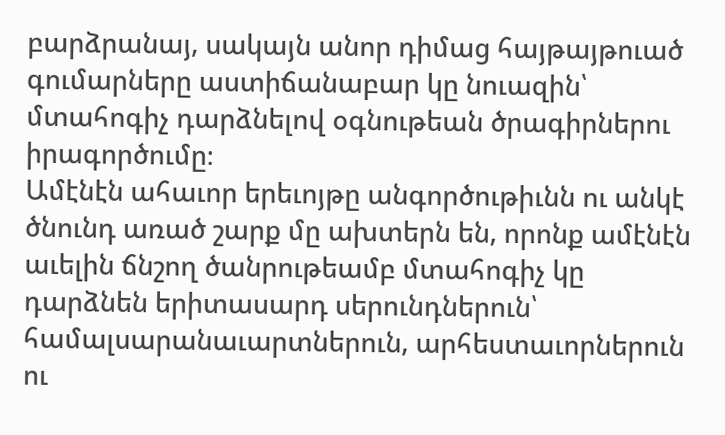բարձրանայ, սակայն անոր դիմաց հայթայթուած գումարները աստիճանաբար կը նուազին՝ մտահոգիչ դարձնելով օգնութեան ծրագիրներու իրագործումը։
Ամէնէն ահաւոր երեւոյթը անգործութիւնն ու անկէ ծնունդ առած շարք մը ախտերն են, որոնք ամէնէն աւելին ճնշող ծանրութեամբ մտահոգիչ կը դարձնեն երիտասարդ սերունդներուն՝ համալսարանաւարտներուն, արհեստաւորներուն ու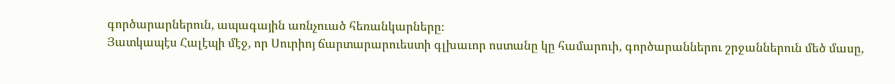գործարարներուն, ապագային առնչուած հեռանկարները։
Յատկապէս Հալէպի մէջ, որ Սուրիոյ ճարտարարուեստի գլխաւոր ոստանը կը համարուի, գործարաններու շրջաններուն մեծ մասը,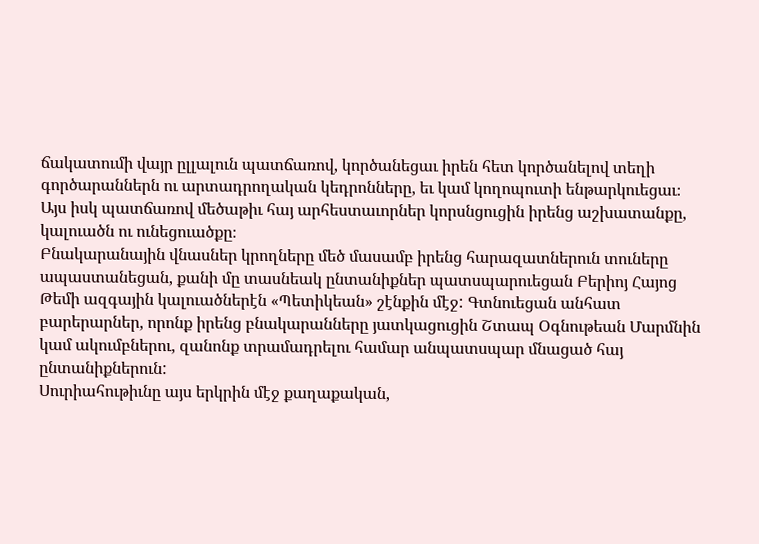ճակատումի վայր ըլլալուն պատճառով, կործանեցաւ իրեն հետ կործանելով տեղի գործարաններն ու արտադրողական կեդրոնները, եւ կամ կողոպուտի ենթարկուեցաւ։ Այս իսկ պատճառով մեծաթիւ հայ արհեստաւորներ կորսնցուցին իրենց աշխատանքը, կալուածն ու ունեցուածքը։
Բնակարանային վնասներ կրողները մեծ մասամբ իրենց հարազատներուն տուները ապաստանեցան, քանի մը տասնեակ ընտանիքներ պատսպարուեցան Բերիոյ Հայոց Թեմի ազգային կալուածներէն «Պետիկեան» շէնքին մէջ: Գտնուեցան անհատ բարերարներ, որոնք իրենց բնակարանները յատկացուցին Շտապ Օգնութեան Մարմնին կամ ակումբներու, զանոնք տրամադրելու համար անպատսպար մնացած հայ ընտանիքներուն:
Սուրիահութիւնը այս երկրին մէջ քաղաքական,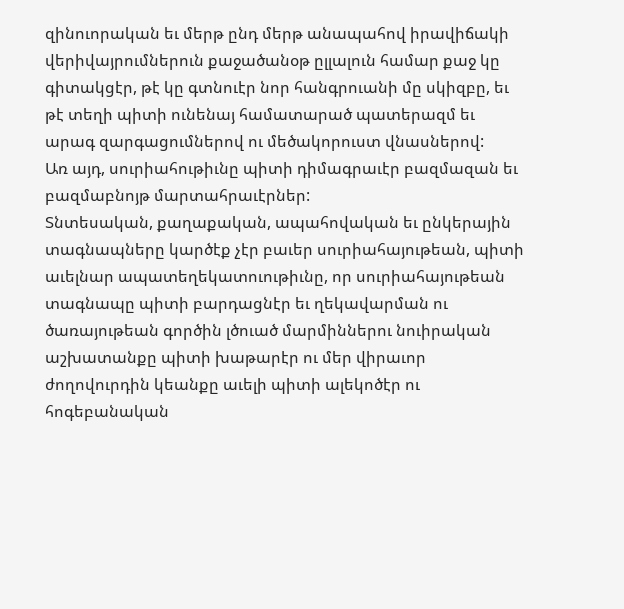զինուորական եւ մերթ ընդ մերթ անապահով իրավիճակի վերիվայրումներուն քաջածանօթ ըլլալուն համար քաջ կը գիտակցէր, թէ կը գտնուէր նոր հանգրուանի մը սկիզբը, եւ թէ տեղի պիտի ունենայ համատարած պատերազմ եւ արագ զարգացումներով ու մեծակորուստ վնասներով:
Առ այդ, սուրիահութիւնը պիտի դիմագրաւէր բազմազան եւ բազմաբնոյթ մարտահրաւէրներ:
Տնտեսական, քաղաքական, ապահովական եւ ընկերային տագնապները կարծէք չէր բաւեր սուրիահայութեան, պիտի աւելնար ապատեղեկատուութիւնը, որ սուրիահայութեան տագնապը պիտի բարդացնէր եւ ղեկավարման ու ծառայութեան գործին լծուած մարմիններու նուիրական աշխատանքը պիտի խաթարէր ու մեր վիրաւոր ժողովուրդին կեանքը աւելի պիտի ալեկոծէր ու հոգեբանական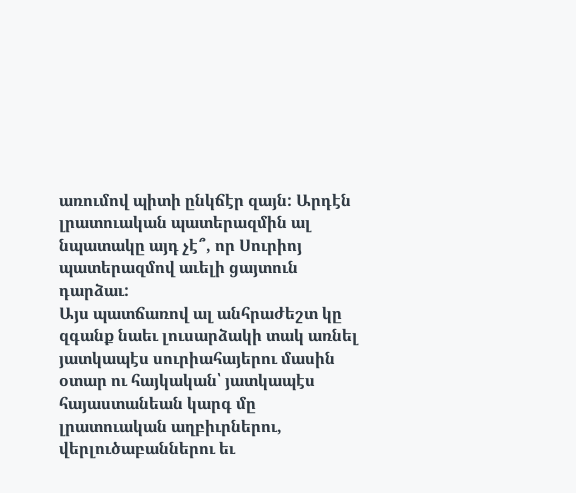առումով պիտի ընկճէր զայն: Արդէն լրատուական պատերազմին ալ նպատակը այդ չէ՞, որ Սուրիոյ պատերազմով աւելի ցայտուն դարձաւ:
Այս պատճառով ալ անհրաժեշտ կը զգանք նաեւ լուսարձակի տակ առնել յատկապէս սուրիահայերու մասին օտար ու հայկական՝ յատկապէս հայաստանեան կարգ մը լրատուական աղբիւրներու, վերլուծաբաններու եւ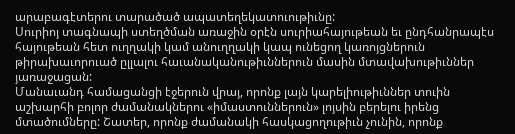արաբագէտերու տարածած ապատեղեկատուութիւնը:
Սուրիոյ տագնապի ստեղծման առաջին օրէն սուրիահայութեան եւ ընդհանրապէս հայութեան հետ ուղղակի կամ անուղղակի կապ ունեցող կառոյցներուն թիրախաւորուած ըլլալու հաւանականութիւններուն մասին մտավախութիւններ յառաջացան:
Մանաւանդ համացանցի էջերուն վրայ, որոնք լայն կարելիութիւններ տուին աշխարհի բոլոր ժամանակներու «իմաստուններուն» լոյսին բերելու իրենց մտածումները: Շատեր, որոնք ժամանակի հասկացողութիւն չունին, որոնք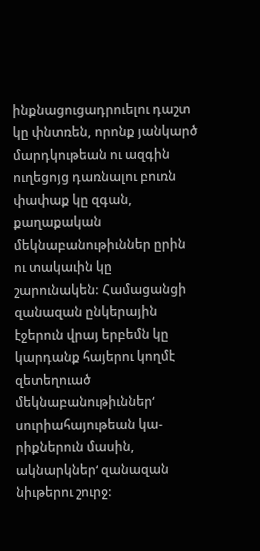ինքնացուցադրուելու դաշտ կը փնտռեն, որոնք յանկարծ մարդկութեան ու ազգին ուղեցոյց դառնալու բուռն փափաք կը զգան, քաղաքական մեկնաբանութիւններ ըրին ու տակաւին կը շարունակեն: Համացանցի զանազան ընկերային էջերուն վրայ երբեմն կը կարդանք հայերու կողմէ զետեղուած մեկնաբանութիւններ‘ սուրիահայութեան կա- րիքներուն մասին, ակնարկներ‘ զանազան նիւթերու շուրջ: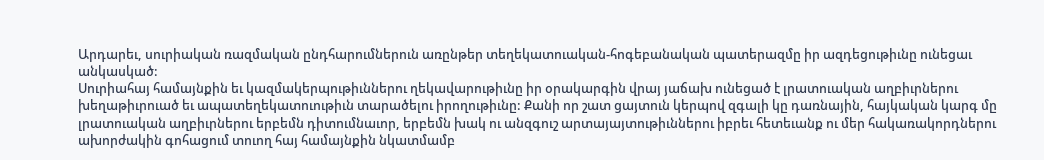Արդարեւ, սուրիական ռազմական ընդհարումներուն առընթեր տեղեկատուական-հոգեբանական պատերազմը իր ազդեցութիւնը ունեցաւ անկասկած:
Սուրիահայ համայնքին եւ կազմակերպութիւններու ղեկավարութիւնը իր օրակարգին վրայ յաճախ ունեցած է լրատուական աղբիւրներու խեղաթիւրուած եւ ապատեղեկատուութիւն տարածելու իրողութիւնը: Քանի որ շատ ցայտուն կերպով զգալի կը դառնային, հայկական կարգ մը լրատուական աղբիւրներու երբեմն դիտումնաւոր, երբեմն խակ ու անզգուշ արտայայտութիւններու իբրեւ հետեւանք ու մեր հակառակորդներու ախորժակին գոհացում տուող հայ համայնքին նկատմամբ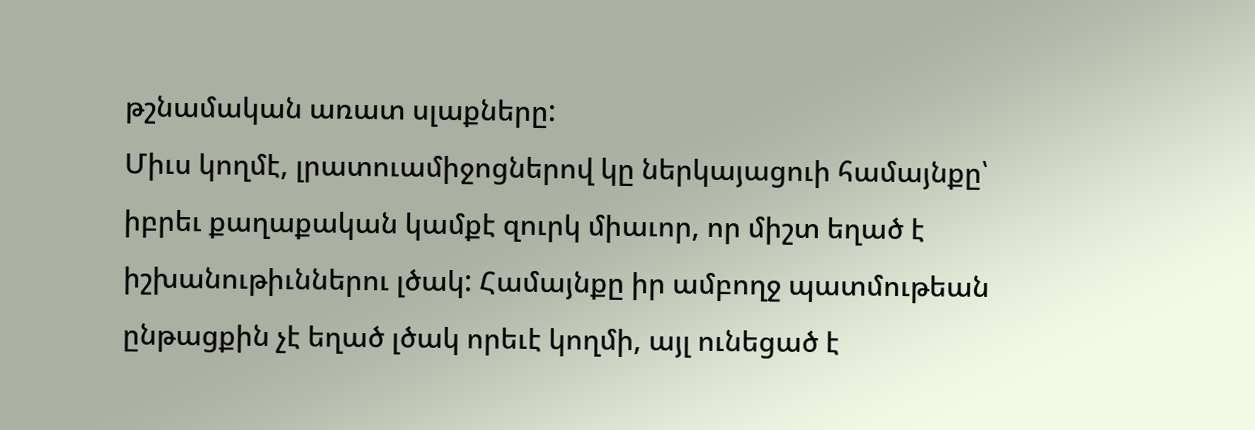թշնամական առատ սլաքները:
Միւս կողմէ, լրատուամիջոցներով կը ներկայացուի համայնքը՝ իբրեւ քաղաքական կամքէ զուրկ միաւոր, որ միշտ եղած է իշխանութիւններու լծակ: Համայնքը իր ամբողջ պատմութեան ընթացքին չէ եղած լծակ որեւէ կողմի, այլ ունեցած է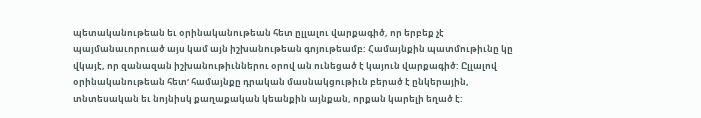պետականութեան եւ օրինականութեան հետ ըլլալու վարքագիծ, որ երբեք չէ պայմանաւորուած այս կամ այն իշխանութեան գոյութեամբ: Համայնքին պատմութիւնը կը վկայէ, որ զանազան իշխանութիւններու օրով ան ունեցած է կայուն վարքագիծ: Ըլլալով օրինականութեան հետ‘ համայնքը դրական մասնակցութիւն բերած է ընկերային, տնտեսական եւ նոյնիսկ քաղաքական կեանքին այնքան, որքան կարելի եղած է: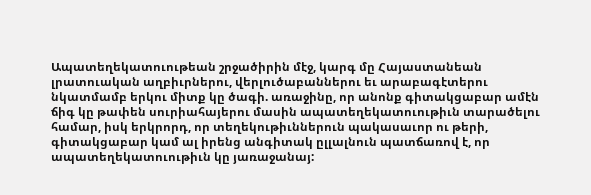Ապատեղեկատուութեան շրջածիրին մէջ, կարգ մը Հայաստանեան լրատուական աղբիւրներու, վերլուծաբաններու եւ արաբագէտերու նկատմամբ երկու միտք կը ծագի. առաջինը, որ անոնք գիտակցաբար ամէն ճիգ կը թափեն սուրիահայերու մասին ապատեղեկատուութիւն տարածելու համար, իսկ երկրորդ, որ տեղեկութիւններուն պակասաւոր ու թերի, գիտակցաբար կամ ալ իրենց անգիտակ ըլլալնուն պատճառով է, որ ապատեղեկատուութիւն կը յառաջանայ: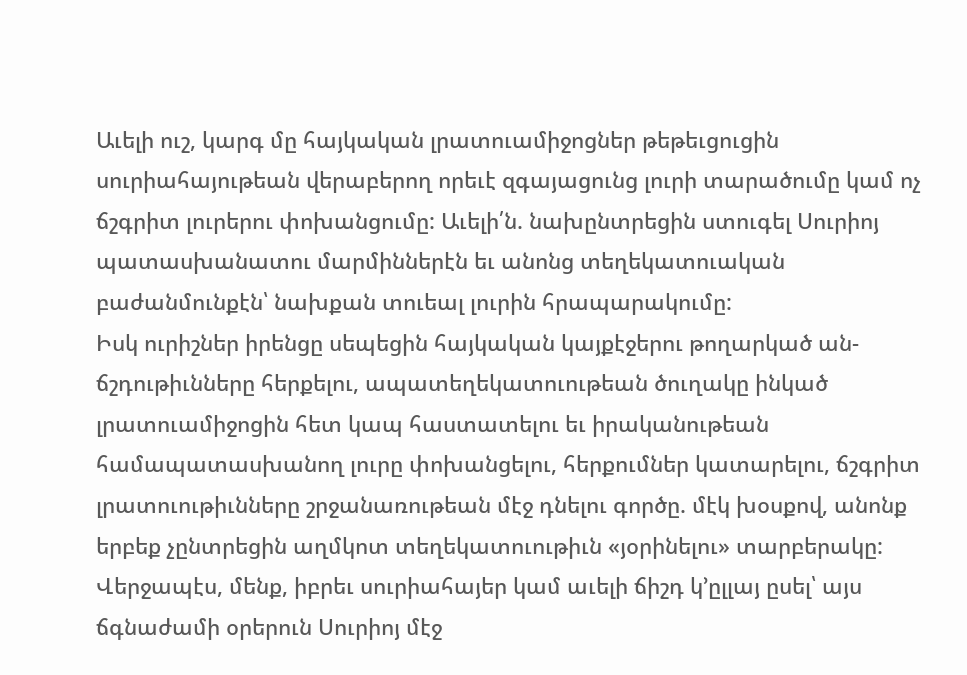Աւելի ուշ, կարգ մը հայկական լրատուամիջոցներ թեթեւցուցին սուրիահայութեան վերաբերող որեւէ զգայացունց լուրի տարածումը կամ ոչ ճշգրիտ լուրերու փոխանցումը: Աւելի՛ն. նախընտրեցին ստուգել Սուրիոյ պատասխանատու մարմիններէն եւ անոնց տեղեկատուական բաժանմունքէն՝ նախքան տուեալ լուրին հրապարակումը:
Իսկ ուրիշներ իրենցը սեպեցին հայկական կայքէջերու թողարկած ան- ճշդութիւնները հերքելու, ապատեղեկատուութեան ծուղակը ինկած լրատուամիջոցին հետ կապ հաստատելու եւ իրականութեան համապատասխանող լուրը փոխանցելու, հերքումներ կատարելու, ճշգրիտ լրատուութիւնները շրջանառութեան մէջ դնելու գործը. մէկ խօսքով, անոնք երբեք չընտրեցին աղմկոտ տեղեկատուութիւն «յօրինելու» տարբերակը:
Վերջապէս, մենք, իբրեւ սուրիահայեր կամ աւելի ճիշդ կ’ըլլայ ըսել՝ այս ճգնաժամի օրերուն Սուրիոյ մէջ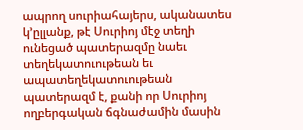ապրող սուրիահայերս, ականատես կ’ըլլանք, թէ Սուրիոյ մէջ տեղի ունեցած պատերազմը նաեւ տեղեկատուութեան եւ ապատեղեկատուութեան պատերազմ է, քանի որ Սուրիոյ ողբերգական ճգնաժամին մասին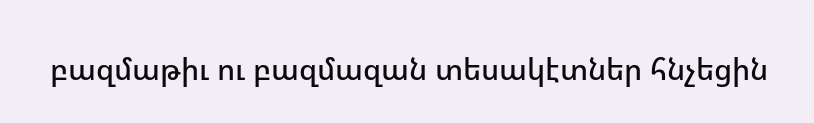բազմաթիւ ու բազմազան տեսակէտներ հնչեցին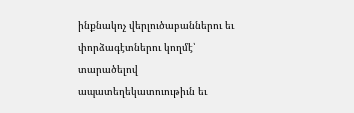ինքնակոչ վերլուծաբաններու եւ փորձագէտներու կողմէ՝ տարածելով ապատեղեկատուութիւն եւ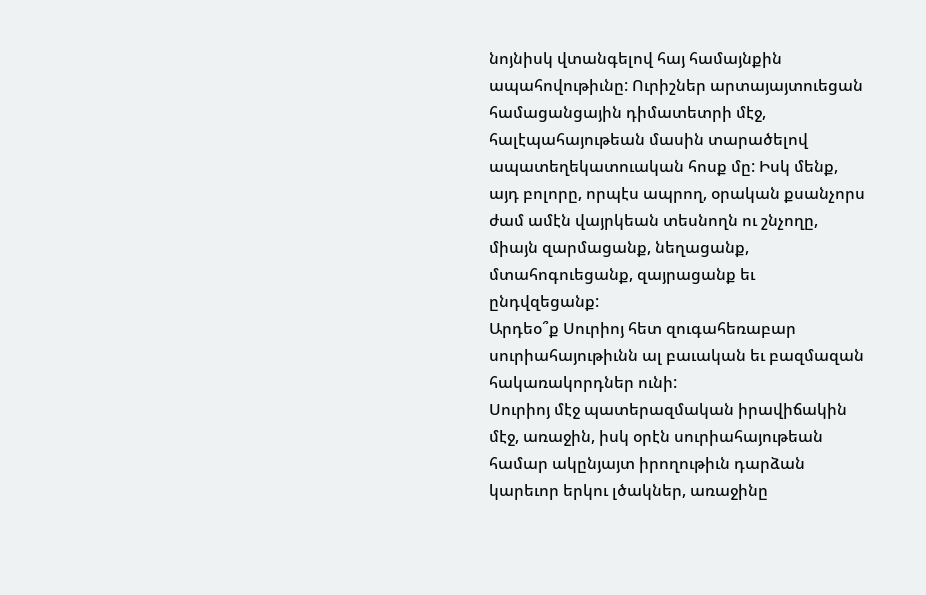նոյնիսկ վտանգելով հայ համայնքին ապահովութիւնը: Ուրիշներ արտայայտուեցան համացանցային դիմատետրի մէջ, հալէպահայութեան մասին տարածելով ապատեղեկատուական հոսք մը: Իսկ մենք, այդ բոլորը, որպէս ապրող, օրական քսանչորս ժամ ամէն վայրկեան տեսնողն ու շնչողը, միայն զարմացանք, նեղացանք, մտահոգուեցանք, զայրացանք եւ ընդվզեցանք:
Արդեօ՞ք Սուրիոյ հետ զուգահեռաբար սուրիահայութիւնն ալ բաւական եւ բազմազան հակառակորդներ ունի:
Սուրիոյ մէջ պատերազմական իրավիճակին մէջ, առաջին, իսկ օրէն սուրիահայութեան համար ակընյայտ իրողութիւն դարձան կարեւոր երկու լծակներ, առաջինը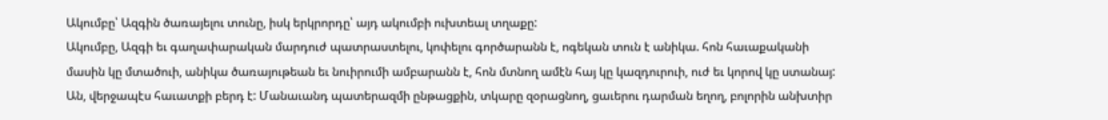Ակումբը՝ Ազգին ծառայելու տունը, իսկ երկրորդը՝ այդ ակումբի ուխտեալ տղաքը:
Ակումբը, Ազգի եւ գաղափարական մարդուժ պատրաստելու, կոփելու գործարանն է, ոգեկան տուն է անիկա. հոն հաւաքականի մասին կը մտածուի, անիկա ծառայութեան եւ նուիրումի ամբարանն է, հոն մտնող ամէն հայ կը կազդուրուի, ուժ եւ կորով կը ստանայ: Ան, վերջապէս հաւատքի բերդ է: Մանաւանդ պատերազմի ընթացքին, տկարը զօրացնող, ցաւերու դարման եղող, բոլորին անխտիր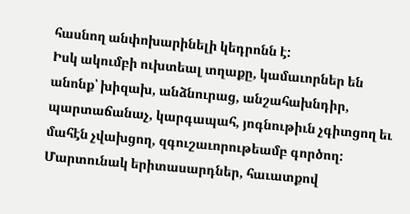հասնող անփոխարինելի կեդրոնն է:
Իսկ ակումբի ուխտեալ տղաքը, կամաւորներ են անոնք՝ խիզախ, անձնուրաց, անշահախնդիր, պարտաճանաչ, կարգապահ, յոգնութիւն չգիտցող եւ մահէն չվախցող, զգուշաւորութեամբ գործող: Մարտունակ երիտասարդներ, հաւատքով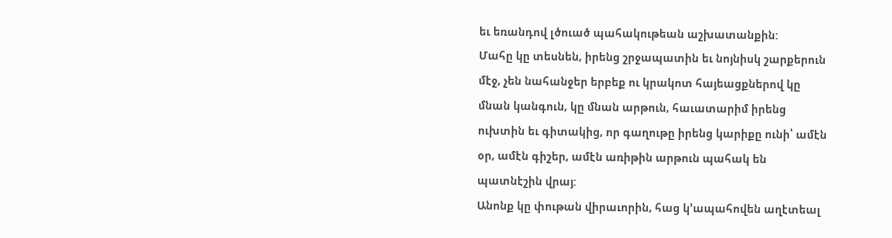եւ եռանդով լծուած պահակութեան աշխատանքին:
Մահը կը տեսնեն, իրենց շրջապատին եւ նոյնիսկ շարքերուն մէջ, չեն նահանջեր երբեք ու կրակոտ հայեացքներով կը մնան կանգուն, կը մնան արթուն, հաւատարիմ իրենց ուխտին եւ գիտակից, որ գաղութը իրենց կարիքը ունի՝ ամէն օր, ամէն գիշեր, ամէն առիթին արթուն պահակ են պատնէշին վրայ:
Անոնք կը փութան վիրաւորին, հաց կ’ապահովեն աղէտեալ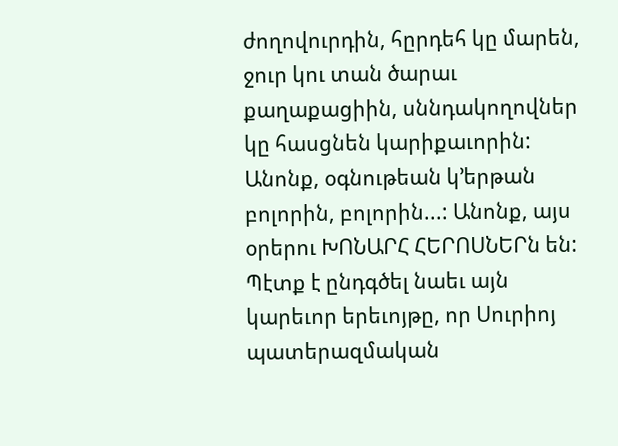ժողովուրդին, հըրդեհ կը մարեն, ջուր կու տան ծարաւ քաղաքացիին, սննդակողովներ կը հասցնեն կարիքաւորին: Անոնք, օգնութեան կ’երթան բոլորին, բոլորին...: Անոնք, այս օրերու ԽՈՆԱՐՀ ՀԵՐՈՍՆԵՐն են:
Պէտք է ընդգծել նաեւ այն կարեւոր երեւոյթը, որ Սուրիոյ պատերազմական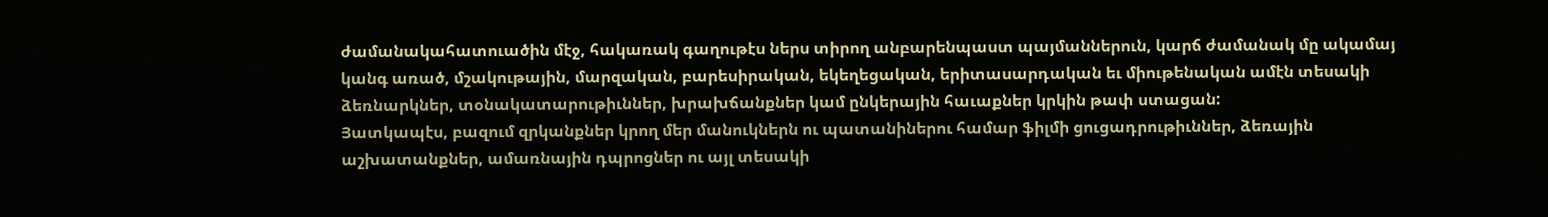ժամանակահատուածին մէջ, հակառակ գաղութէս ներս տիրող անբարենպաստ պայմաններուն, կարճ ժամանակ մը ակամայ կանգ առած, մշակութային, մարզական, բարեսիրական, եկեղեցական, երիտասարդական եւ միութենական ամէն տեսակի ձեռնարկներ, տօնակատարութիւններ, խրախճանքներ կամ ընկերային հաւաքներ կրկին թափ ստացան:
Յատկապէս, բազում զրկանքներ կրող մեր մանուկներն ու պատանիներու համար ֆիլմի ցուցադրութիւններ, ձեռային աշխատանքներ, ամառնային դպրոցներ ու այլ տեսակի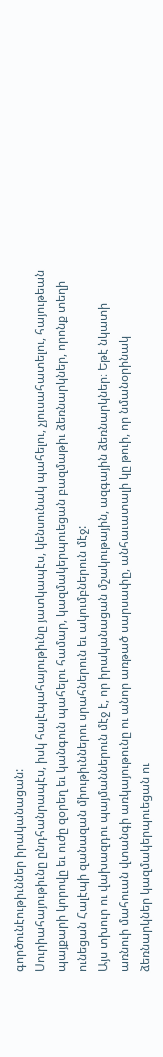գործունէութիւններ իրականացան:
Սուրիահայութիւնը ընդհանրապէս, իսկ հալէպահայութիւնը յատկապէս, կենսունակ պահելու, չյուսահատելու, հայութեան պայքարի կորովը եւ ուժը զօրեղ եւ կանգուն պահելու համար, կազմակերպուեցան բազմաթիւ ձեռնարկներ, որոնք տեղի ունեցան Հալէպի զանազան միութիւններու սրահներուն եւ ակումբներուն մէջ:
Այս տխուր ու վախազդու պայմաններուն մէջ է, որ իրականացան մշակութային, ազգային ձեռնարկներ։ Եթէ նկատի առնուի մահուան վտանգի առկայութունը ու անոր առթած սարսափը, անհաւատալի կը թուի, որ նմանօրինակ ձեռնարկներ կազմակերպուեցան ու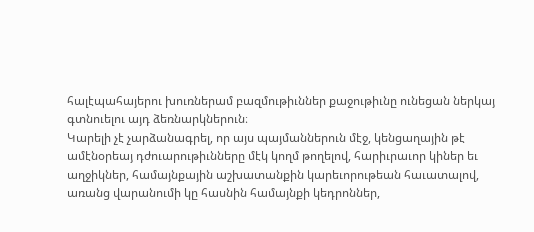հալէպահայերու խուռներամ բազմութիւններ քաջութիւնը ունեցան ներկայ գտնուելու այդ ձեռնարկներուն։
Կարելի չէ չարձանագրել, որ այս պայմաններուն մէջ, կենցաղային թէ ամէնօրեայ դժուարութիւնները մէկ կողմ թողելով, հարիւրաւոր կիներ եւ աղջիկներ, համայնքային աշխատանքին կարեւորութեան հաւատալով, առանց վարանումի կը հասնին համայնքի կեդրոններ,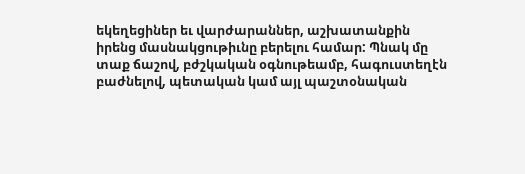եկեղեցիներ եւ վարժարաններ, աշխատանքին իրենց մասնակցութիւնը բերելու համար: Պնակ մը տաք ճաշով, բժշկական օգնութեամբ, հագուստեղէն բաժնելով, պետական կամ այլ պաշտօնական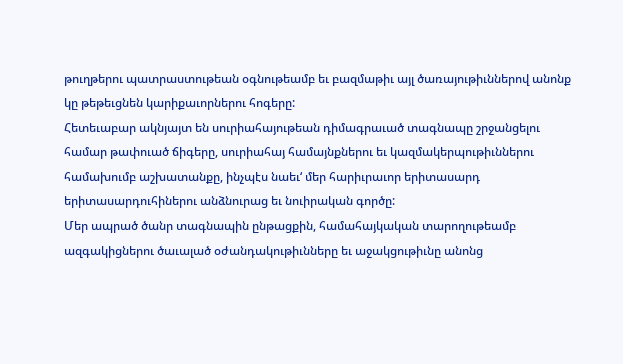թուղթերու պատրաստութեան օգնութեամբ եւ բազմաթիւ այլ ծառայութիւններով անոնք կը թեթեւցնեն կարիքաւորներու հոգերը:
Հետեւաբար ակնյայտ են սուրիահայութեան դիմագրաւած տագնապը շրջանցելու համար թափուած ճիգերը, սուրիահայ համայնքներու եւ կազմակերպութիւններու համախումբ աշխատանքը, ինչպէս նաեւ‘ մեր հարիւրաւոր երիտասարդ երիտասարդուհիներու անձնուրաց եւ նուիրական գործը:
Մեր ապրած ծանր տագնապին ընթացքին, համահայկական տարողութեամբ ազգակիցներու ծաւալած օժանդակութիւնները եւ աջակցութիւնը անոնց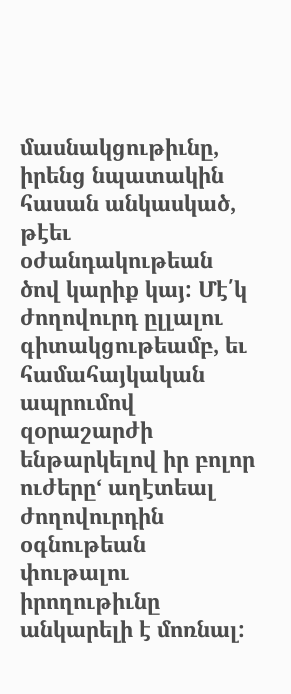մասնակցութիւնը, իրենց նպատակին հասան անկասկած, թէեւ օժանդակութեան ծով կարիք կայ: Մէ՛կ ժողովուրդ ըլլալու գիտակցութեամբ, եւ համահայկական ապրումով զօրաշարժի ենթարկելով իր բոլոր ուժերը‘ աղէտեալ ժողովուրդին օգնութեան փութալու իրողութիւնը անկարելի է մոռնալ: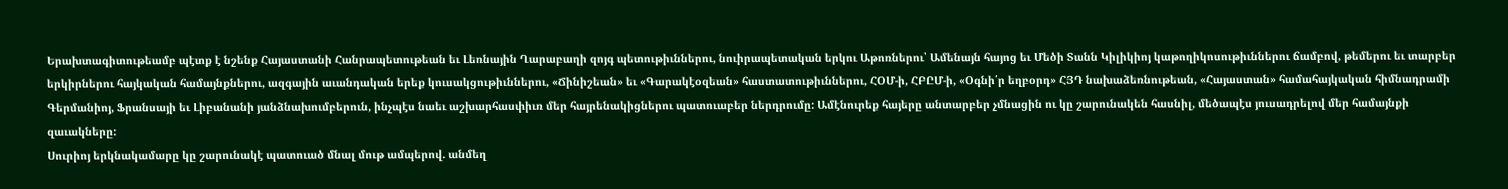Երախտագիտութեամբ պէտք է նշենք Հայաստանի Հանրապետութեան եւ Լեռնային Ղարաբաղի զոյգ պետութիւններու, նուիրապետական երկու Աթոռներու՝ Ամենայն հայոց եւ Մեծի Տանն Կիլիկիոյ կաթողիկոսութիւններու ճամբով, թեմերու եւ տարբեր երկիրներու հայկական համայնքներու, ազգային աւանդական երեք կուսակցութիւններու, «Ճինիշեան» եւ «Գարակէօզեան» հաստատութիւններու, ՀՕՄ-ի, ՀԲԸՄ-ի, «Օգնի՛ր եղբօրդ» ՀՅԴ նախաձեռնութեան, «Հայաստան» համահայկական հիմնադրամի Գերմանիոյ, Ֆրանսայի եւ Լիբանանի յանձնախումբերուն, ինչպէս նաեւ աշխարհասփիւռ մեր հայրենակիցներու պատուաբեր ներդրումը: Ամէնուրեք հայերը անտարբեր չմնացին ու կը շարունակեն հասնիլ, մեծապէս յուսադրելով մեր համայնքի զաւակները:
Սուրիոյ երկնակամարը կը շարունակէ պատուած մնալ մութ ամպերով. անմեղ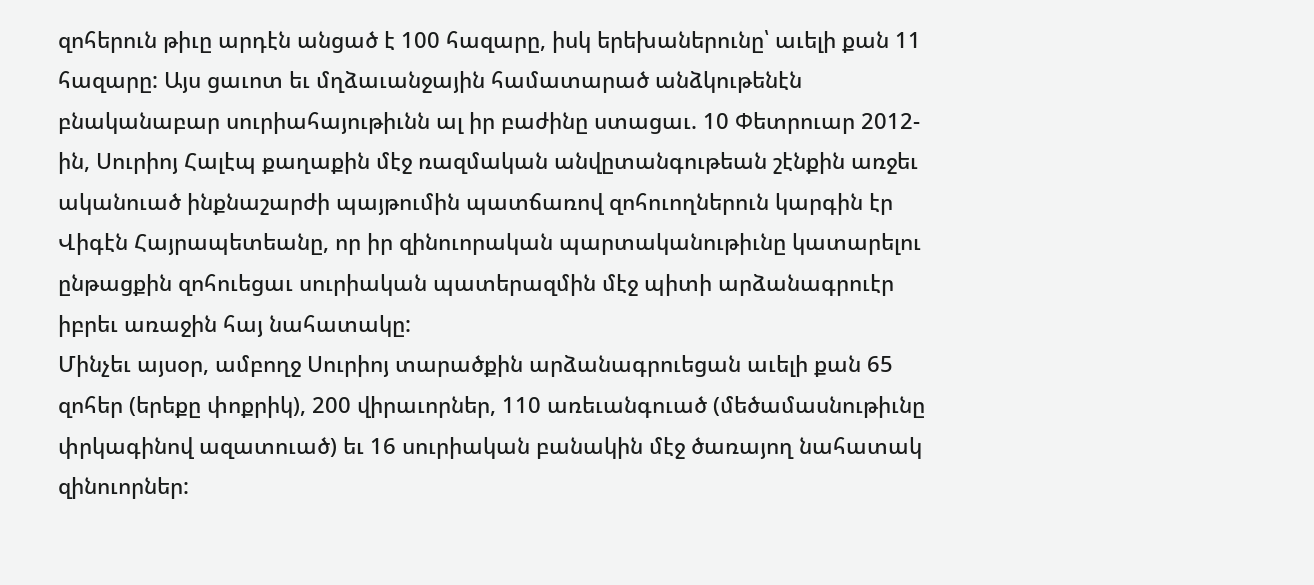զոհերուն թիւը արդէն անցած է 100 հազարը, իսկ երեխաներունը՝ աւելի քան 11 հազարը: Այս ցաւոտ եւ մղձաւանջային համատարած անձկութենէն բնականաբար սուրիահայութիւնն ալ իր բաժինը ստացաւ. 10 Փետրուար 2012-ին, Սուրիոյ Հալէպ քաղաքին մէջ ռազմական անվըտանգութեան շէնքին առջեւ ականուած ինքնաշարժի պայթումին պատճառով զոհուողներուն կարգին էր Վիգէն Հայրապետեանը, որ իր զինուորական պարտականութիւնը կատարելու ընթացքին զոհուեցաւ սուրիական պատերազմին մէջ պիտի արձանագրուէր իբրեւ առաջին հայ նահատակը:
Մինչեւ այսօր, ամբողջ Սուրիոյ տարածքին արձանագրուեցան աւելի քան 65 զոհեր (երեքը փոքրիկ), 200 վիրաւորներ, 110 առեւանգուած (մեծամասնութիւնը փրկագինով ազատուած) եւ 16 սուրիական բանակին մէջ ծառայող նահատակ զինուորներ: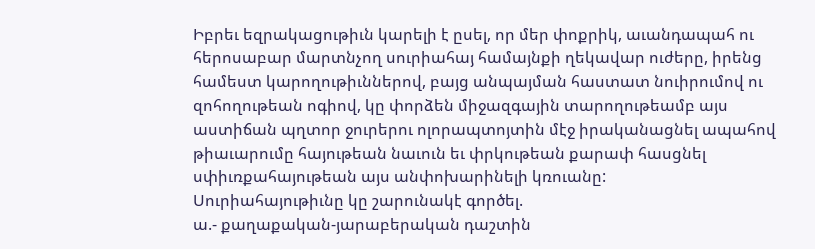Իբրեւ եզրակացութիւն կարելի է ըսել, որ մեր փոքրիկ, աւանդապահ ու հերոսաբար մարտնչող սուրիահայ համայնքի ղեկավար ուժերը, իրենց համեստ կարողութիւններով, բայց անպայման հաստատ նուիրումով ու զոհողութեան ոգիով, կը փորձեն միջազգային տարողութեամբ այս աստիճան պղտոր ջուրերու ոլորապտոյտին մէջ իրականացնել ապահով թիաւարումը հայութեան նաւուն եւ փրկութեան քարափ հասցնել սփիւռքահայութեան այս անփոխարինելի կռուանը:
Սուրիահայութիւնը կը շարունակէ գործել.
ա.- քաղաքական-յարաբերական դաշտին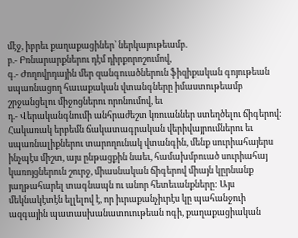մէջ, իբրեւ քաղաքացիներ՝ ներկայութեամբ.
բ.- Բռնարարքներու դէմ դիրքորոշումով,
գ.- Ժողովրդային մեր զանգուածներուն ֆիզիքական գոյութեան սպառնացող հաւաքական վտանգները իմաստութեամբ շրջանցելու միջոցներու որոնումով, եւ
դ.- Վերականգնումի անհրաժեշտ կռուաններ ստեղծելու ճիգերով:
Հակառակ երբեմն ճակատագրական վերիվայրումներու եւ սպառնալիքներու տարողունակ վտանգին, մենք սուրիահայերս ինչպէս միշտ, այս ընթացքին նաեւ, համախմբուած սուրիահայ կառոյցներուն շուրջ, միասնական ճիգերով միայն կըրնանք յաղթահարել տագնապն ու անոր հետեւանքները: Այս մեկնակէտէն ելլելով է, որ իւրաքանչիւրէս կը պահանջուի ազգային պատասխանատուութեան ոգի, քաղաքացիական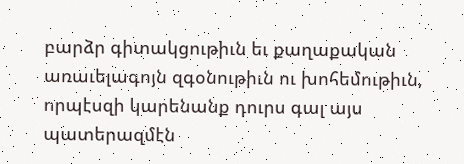բարձր գիտակցութիւն եւ քաղաքական առաւելագոյն զգօնութիւն ու խոհեմութիւն, որպէսզի կարենանք դուրս գալ այս պատերազմէն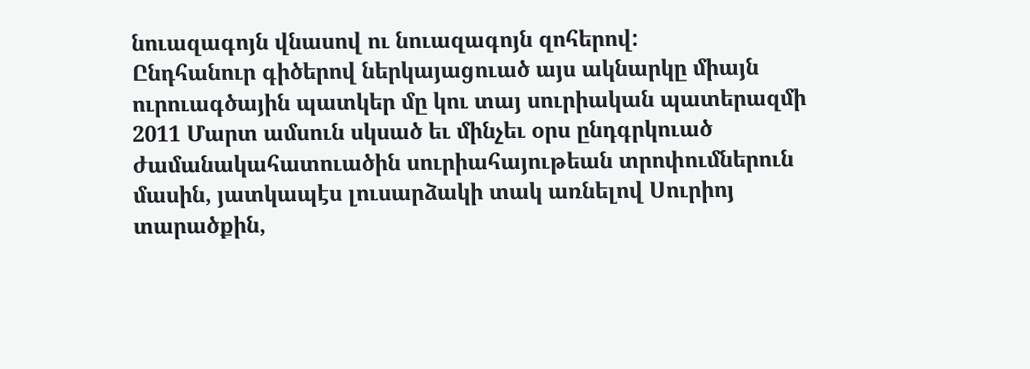նուազագոյն վնասով ու նուազագոյն զոհերով:
Ընդհանուր գիծերով ներկայացուած այս ակնարկը միայն ուրուագծային պատկեր մը կու տայ սուրիական պատերազմի 2011 Մարտ ամսուն սկսած եւ մինչեւ օրս ընդգրկուած ժամանակահատուածին սուրիահայութեան տրոփումներուն մասին, յատկապէս լուսարձակի տակ առնելով Սուրիոյ տարածքին,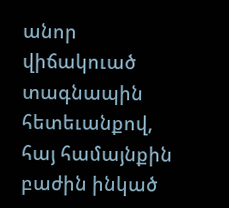անոր վիճակուած տագնապին հետեւանքով, հայ համայնքին բաժին ինկած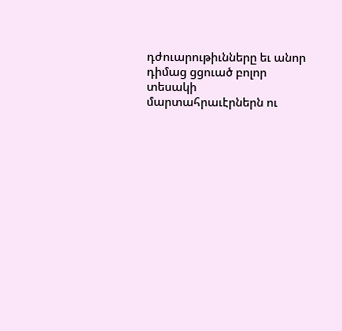դժուարութիւնները եւ անոր դիմաց ցցուած բոլոր տեսակի մարտահրաւէրներն ու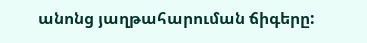անոնց յաղթահարուման ճիգերը: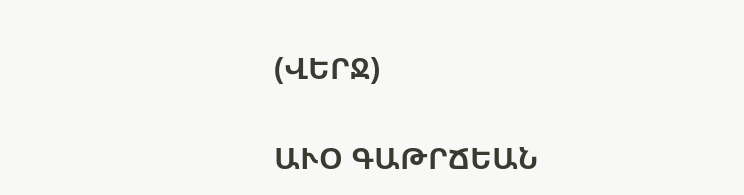(ՎԵՐՋ)

ԱՒՕ ԳԱԹՐՃԵԱՆ